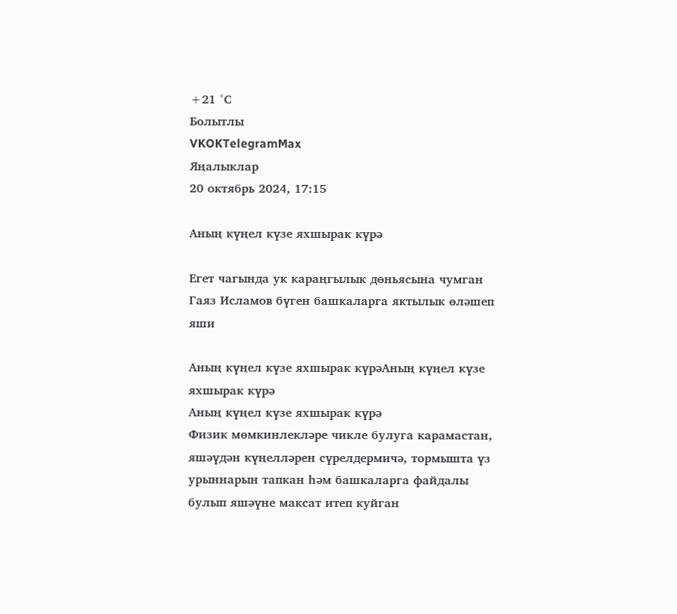+21 °С
Болытлы
VKOKTelegramMax
Яңалыклар
20 октябрь 2024, 17:15

Аның күңел күзе яхшырак күрә

Егет чагында ук караңгылык дөньясына чумган Гаяз Исламов бүген башкаларга яктылык өләшеп яши

Аның күңел күзе яхшырак күрәАның күңел күзе яхшырак күрә
Аның күңел күзе яхшырак күрә
Физик мөмкинлекләре чикле булуга карамастан, яшәүдән күңелләрен сүрелдермичә, тормышта үз урыннарын тапкан һәм башкаларга файдалы булып яшәүне максат итеп куйган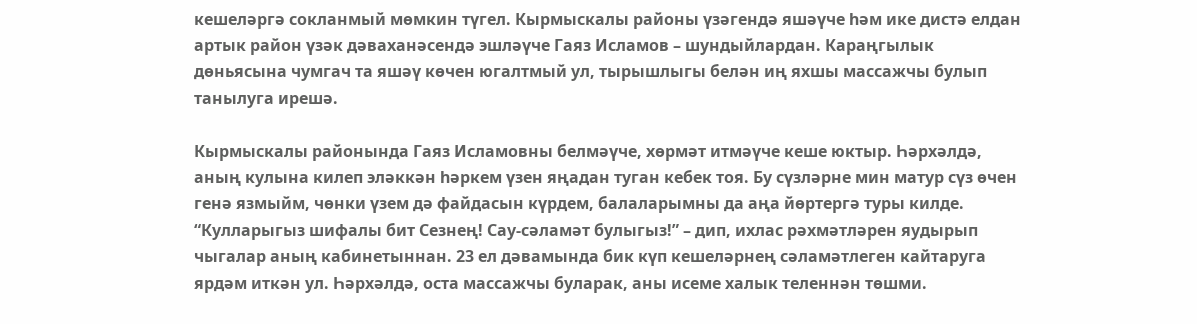кешеләргә сокланмый мөмкин түгел. Кырмыскалы районы үзәгендә яшәүче һәм ике дистә елдан артык район үзәк дәваханәсендә эшләүче Гаяз Исламов – шундыйлардан. Караңгылык дөньясына чумгач та яшәү көчен югалтмый ул, тырышлыгы белән иң яхшы массажчы булып танылуга ирешә.

Кырмыскалы районында Гаяз Исламовны белмәүче, хөрмәт итмәүче кеше юктыр. Һәрхәлдә, аның кулына килеп эләккән һәркем үзен яңадан туган кебек тоя. Бу сүзләрне мин матур сүз өчен генә язмыйм, чөнки үзем дә файдасын күрдем, балаларымны да аңа йөртергә туры килде. “Кулларыгыз шифалы бит Сезнең! Сау-сәламәт булыгыз!” – дип, ихлас рәхмәтләрен яудырып чыгалар аның кабинетыннан. 23 ел дәвамында бик күп кешеләрнең сәламәтлеген кайтаруга ярдәм иткән ул. Һәрхәлдә, оста массажчы буларак, аны исеме халык теленнән төшми.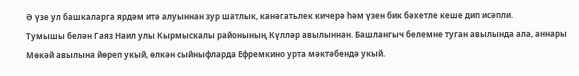Ә үзе ул башкаларга ярдәм итә алуыннан зур шатлык, канәгатьлек кичерә һәм үзен бик бәхетле кеше дип исәпли.
Тумышы белән Гаяз Наил улы Кырмыскалы районының Күлләр авылыннан. Башлангыч белемне туган авылында ала, аннары Мөкәй авылына йөреп укый, өлкән сыйныфларда Ефремкино урта мәктәбендә укый.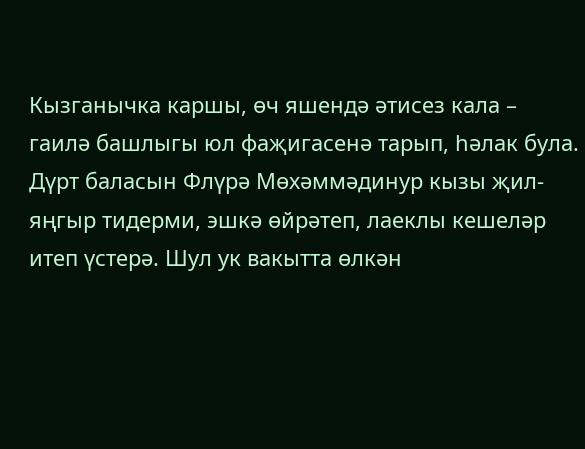Кызганычка каршы, өч яшендә әтисез кала – гаилә башлыгы юл фаҗигасенә тарып, һәлак була. Дүрт баласын Флүрә Мөхәммәдинур кызы җил-яңгыр тидерми, эшкә өйрәтеп, лаеклы кешеләр итеп үстерә. Шул ук вакытта өлкән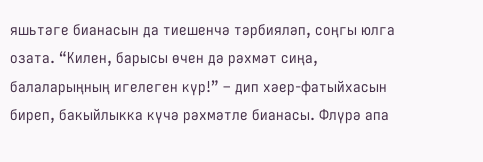яшьтәге бианасын да тиешенчә тәрбияләп, соңгы юлга озата. “Килен, барысы өчен дә рәхмәт сиңа, балаларыңның игелеген күр!” – дип хәер-фатыйхасын биреп, бакыйлыкка күчә рәхмәтле бианасы. Флүрә апа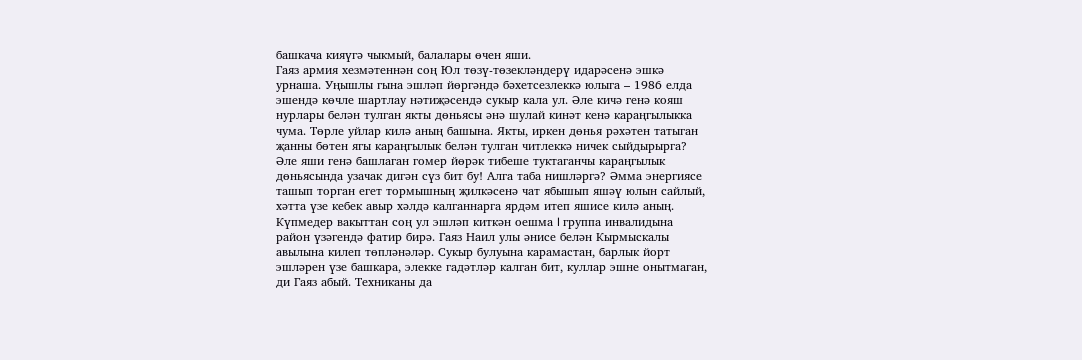башкача кияүгә чыкмый, балалары өчен яши.
Гаяз армия хезмәтеннән соң Юл төзү-төзекләндерү идарәсенә эшкә урнаша. Уңышлы гына эшләп йөргәндә бәхетсезлеккә юлыга – 1986 елда эшендә көчле шартлау нәтиҗәсендә сукыр кала ул. Әле кичә генә кояш нурлары белән тулган якты дөньясы әнә шулай кинәт кенә караңгылыкка чума. Төрле уйлар килә аның башына. Якты, иркен дөнья рәхәтен татыган җанны бөтен ягы караңгылык белән тулган читлеккә ничек сыйдырырга? Әле яши генә башлаган гомер йөрәк тибеше туктаганчы караңгылык дөньясында узачак дигән сүз бит бу! Алга таба нишләргә? Әмма энергиясе ташып торган егет тормышның җилкәсенә чат ябышып яшәү юлын сайлый, хәтта үзе кебек авыр хәлдә калганнарга ярдәм итеп яшисе килә аның.
Күпмедер вакыттан соң ул эшләп киткән оешма I группа инвалидына район үзәгендә фатир бирә. Гаяз Наил улы әнисе белән Кырмыскалы авылына килеп төпләнәләр. Сукыр булуына карамастан, барлык йорт эшләрен үзе башкара, элекке гадәтләр калган бит, куллар эшне онытмаган, ди Гаяз абый. Техниканы да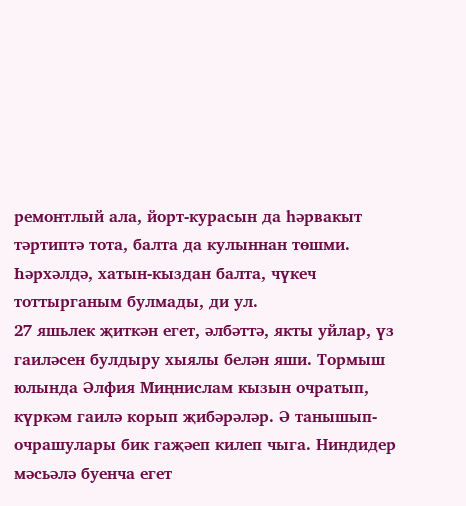ремонтлый ала, йорт-курасын да һәрвакыт тәртиптә тота, балта да кулыннан төшми. Һәрхәлдә, хатын-кыздан балта, чүкеч тоттырганым булмады, ди ул.
27 яшьлек җиткән егет, әлбәттә, якты уйлар, үз гаиләсен булдыру хыялы белән яши. Тормыш юлында Әлфия Миңнислам кызын очратып, күркәм гаилә корып җибәрәләр. Ә танышып-очрашулары бик гаҗәеп килеп чыга. Ниндидер мәсьәлә буенча егет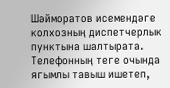Шәйморатов исемендәге колхозның диспетчерлык пунктына шалтырата. Телефонның теге очында ягымлы тавыш ишетеп,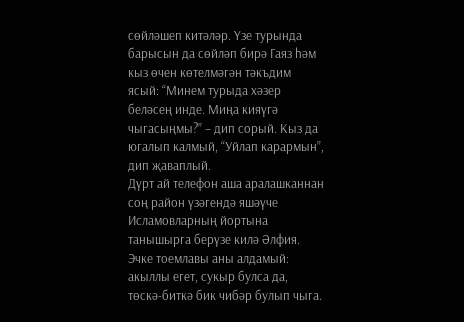сөйләшеп китәләр. Үзе турында барысын да сөйләп бирә Гаяз һәм кыз өчен көтелмәгән тәкъдим ясый: “Минем турыда хәзер беләсең инде. Миңа кияүгә чыгасыңмы?” – дип сорый. Кыз да югалып калмый, “Уйлап карармын”, дип җаваплый.
Дүрт ай телефон аша аралашканнан соң район үзәгендә яшәүче Исламовларның йортына танышырга берүзе килә Әлфия. Эчке тоемлавы аны алдамый: акыллы егет, сукыр булса да, төскә-биткә бик чибәр булып чыга.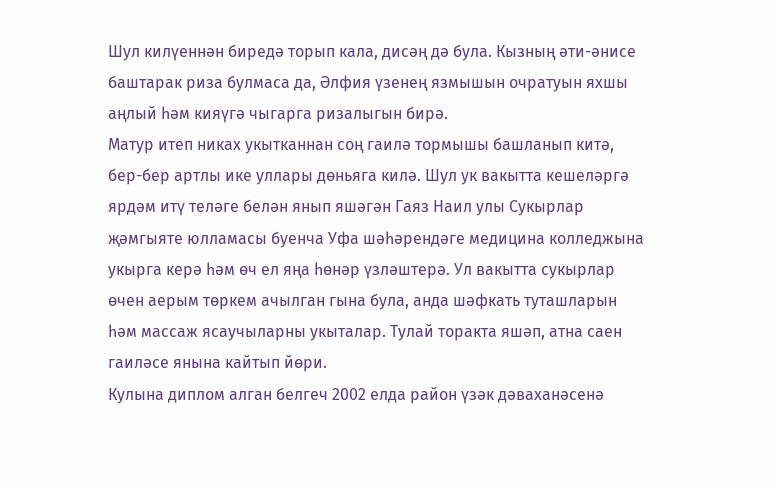Шул килүеннән биредә торып кала, дисәң дә була. Кызның әти-әнисе баштарак риза булмаса да, Әлфия үзенең язмышын очратуын яхшы аңлый һәм кияүгә чыгарга ризалыгын бирә.
Матур итеп никах укытканнан соң гаилә тормышы башланып китә, бер-бер артлы ике уллары дөньяга килә. Шул ук вакытта кешеләргә ярдәм итү теләге белән янып яшәгән Гаяз Наил улы Сукырлар җәмгыяте юлламасы буенча Уфа шәһәрендәге медицина колледжына укырга керә һәм өч ел яңа һөнәр үзләштерә. Ул вакытта сукырлар өчен аерым төркем ачылган гына була, анда шәфкать туташларын һәм массаж ясаучыларны укыталар. Тулай торакта яшәп, атна саен гаиләсе янына кайтып йөри.
Кулына диплом алган белгеч 2002 елда район үзәк дәваханәсенә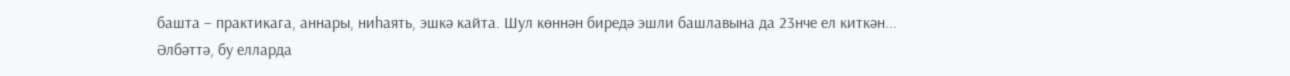башта – практикага, аннары, ниһаять, эшкә кайта. Шул көннән биредә эшли башлавына да 23нче ел киткән...
Әлбәттә, бу елларда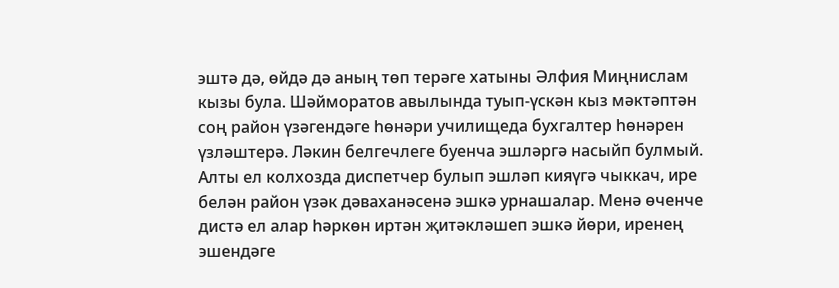эштә дә, өйдә дә аның төп терәге хатыны Әлфия Миңнислам кызы була. Шәйморатов авылында туып-үскән кыз мәктәптән соң район үзәгендәге һөнәри училищеда бухгалтер һөнәрен үзләштерә. Ләкин белгечлеге буенча эшләргә насыйп булмый. Алты ел колхозда диспетчер булып эшләп кияүгә чыккач, ире белән район үзәк дәваханәсенә эшкә урнашалар. Менә өченче дистә ел алар һәркөн иртән җитәкләшеп эшкә йөри, иренең эшендәге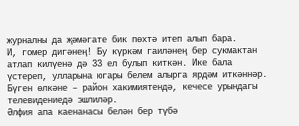журналны да җәмәгате бик пөхтә итеп алып бара.
И, гомер дигәнең! Бу күркәм гаиләнең бер сукмактан атлап килүенә дә 33 ел булып киткән. Ике бала үстереп, улларына югары белем алырга ярдәм иткәннәр. Бүген өлкәне – район хакимиятендә, кечесе урындагы телевидениедә эшлиләр.
Әлфия апа каенанасы белән бер түбә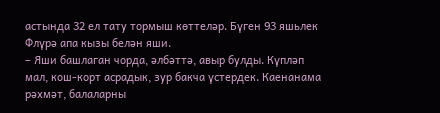астында 32 ел тату тормыш көттеләр. Бүген 93 яшьлек Флүрә апа кызы белән яши.
– Яши башлаган чорда, әлбәттә, авыр булды. Күпләп мал, кош-корт асрадык, зур бакча үстердек. Каенанама рәхмәт, балаларны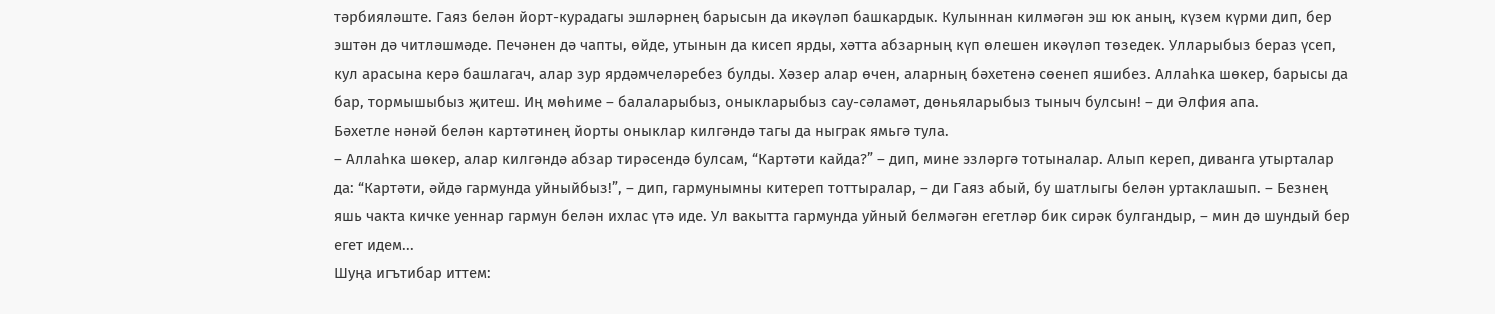тәрбияләште. Гаяз белән йорт-курадагы эшләрнең барысын да икәүләп башкардык. Кулыннан килмәгән эш юк аның, күзем күрми дип, бер эштән дә читләшмәде. Печәнен дә чапты, өйде, утынын да кисеп ярды, хәтта абзарның күп өлешен икәүләп төзедек. Улларыбыз бераз үсеп, кул арасына керә башлагач, алар зур ярдәмчеләребез булды. Хәзер алар өчен, аларның бәхетенә сөенеп яшибез. Аллаһка шөкер, барысы да бар, тормышыбыз җитеш. Иң мөһиме – балаларыбыз, оныкларыбыз сау-сәламәт, дөньяларыбыз тыныч булсын! – ди Әлфия апа.
Бәхетле нәнәй белән картәтинең йорты оныклар килгәндә тагы да ныграк ямьгә тула.
– Аллаһка шөкер, алар килгәндә абзар тирәсендә булсам, “Картәти кайда?” – дип, мине эзләргә тотыналар. Алып кереп, диванга утырталар да: “Картәти, әйдә гармунда уйныйбыз!”, – дип, гармунымны китереп тоттыралар, – ди Гаяз абый, бу шатлыгы белән уртаклашып. – Безнең яшь чакта кичке уеннар гармун белән ихлас үтә иде. Ул вакытта гармунда уйный белмәгән егетләр бик сирәк булгандыр, – мин дә шундый бер егет идем...
Шуңа игътибар иттем: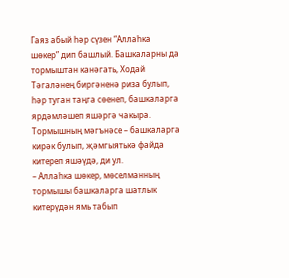Гаяз абый һәр сүзен “Аллаһка шөкер” дип башлый. Башкаларны да тормыштан канәгать, Ходай Тәгаләнең биргәненә риза булып, һәр туган таңга сөенеп, башкаларга ярдәмләшеп яшәргә чакыра. Тормышның мәгънәсе – башкаларга кирәк булып, җәмгыятькә файда китереп яшәүдә, ди ул.
– Аллаһка шөкер, мөселманның тормышы башкаларга шатлык китерүдән ямь табып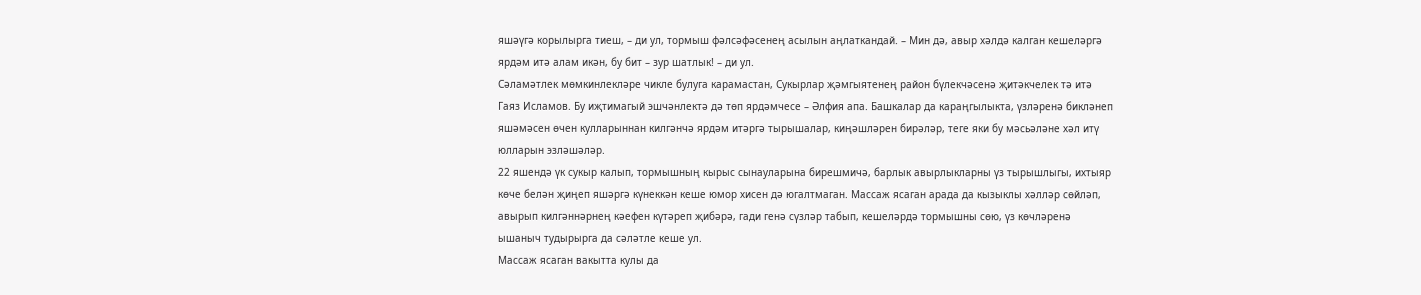яшәүгә корылырга тиеш, – ди ул, тормыш фәлсәфәсенең асылын аңлаткандай. – Мин дә, авыр хәлдә калган кешеләргә ярдәм итә алам икән, бу бит – зур шатлык! – ди ул.
Сәламәтлек мөмкинлекләре чикле булуга карамастан, Сукырлар җәмгыятенең район бүлекчәсенә җитәкчелек тә итә Гаяз Исламов. Бу иҗтимагый эшчәнлектә дә төп ярдәмчесе – Әлфия апа. Башкалар да караңгылыкта, үзләренә бикләнеп яшәмәсен өчен кулларыннан килгәнчә ярдәм итәргә тырышалар, киңәшләрен бирәләр, теге яки бу мәсьәләне хәл итү юлларын эзләшәләр.
22 яшендә үк сукыр калып, тормышның кырыс сынауларына бирешмичә, барлык авырлыкларны үз тырышлыгы, ихтыяр көче белән җиңеп яшәргә күнеккән кеше юмор хисен дә югалтмаган. Массаж ясаган арада да кызыклы хәлләр сөйләп, авырып килгәннәрнең кәефен күтәреп җибәрә, гади генә сүзләр табып, кешеләрдә тормышны сөю, үз көчләренә ышаныч тудырырга да сәләтле кеше ул.
Массаж ясаган вакытта кулы да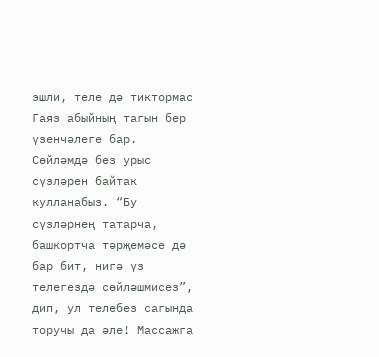эшли, теле дә тиктормас Гаяз абыйның тагын бер үзенчәлеге бар. Сөйләмдә без урыс сүзләрен байтак кулланабыз. “Бу сүзләрнең татарча, башкортча тәрҗемәсе дә бар бит, нигә үз телегездә сөйләшмисез”, дип, ул телебез сагында торучы да әле! Массажга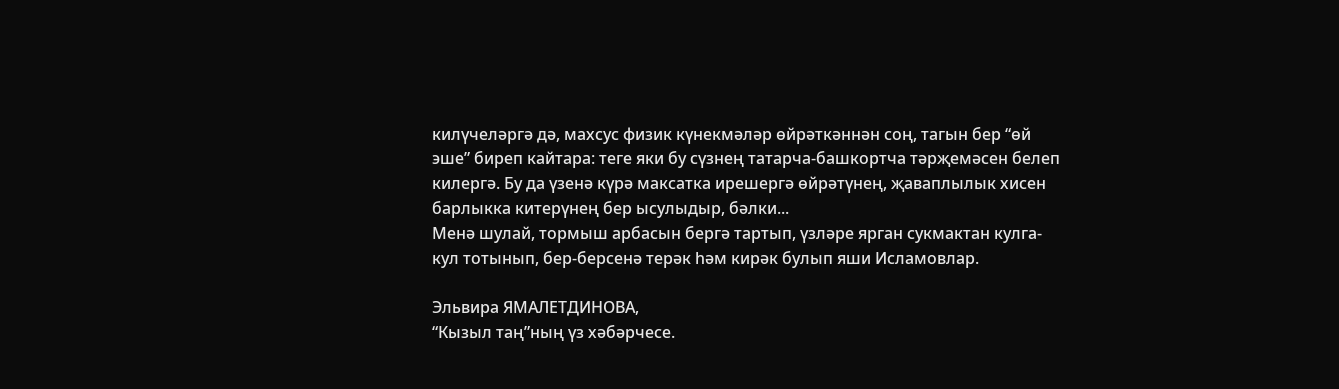килүчеләргә дә, махсус физик күнекмәләр өйрәткәннән соң, тагын бер “өй эше” биреп кайтара: теге яки бу сүзнең татарча-башкортча тәрҗемәсен белеп килергә. Бу да үзенә күрә максатка ирешергә өйрәтүнең, җаваплылык хисен барлыкка китерүнең бер ысулыдыр, бәлки...
Менә шулай, тормыш арбасын бергә тартып, үзләре ярган сукмактан кулга-кул тотынып, бер-берсенә терәк һәм кирәк булып яши Исламовлар.

Эльвира ЯМАЛЕТДИНОВА,
“Кызыл таң”ның үз хәбәрчесе.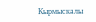Кырмыскалы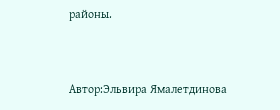районы.



Автор:Эльвира Ямалетдинова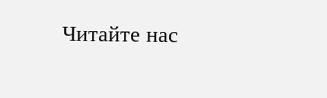Читайте нас